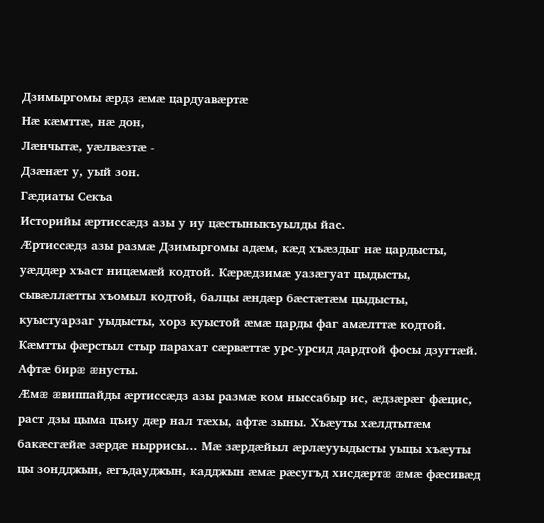Дзимыргомы æрдз æмæ цардуавæртæ
Нæ кæмттæ, нæ дон,
Лæнчытæ, уæлвæзтæ -
Дзæнæт у, уый зон.
Гæдиаты Секъа
Историйы æртиссæдз азы у иу цæстыныкъуылды йас.
Æртиссæдз азы размæ Дзимыргомы адæм, кæд хъæздыг нæ цардысты, уæддæр хъаст ницæмæй кодтой. Кæрæдзимæ уазæгуат цыдысты, сывæллæтты хъомыл кодтой, балцы æндæр бæстæтæм цыдысты, куыстуарзаг уыдысты, хорз куыстой æмæ царды фаг амæлттæ кодтой. Кæмтты фæрстыл стыр парахат сæрвæттæ урс-урсид дардтой фосы дзугтæй. Афтæ бирæ æнусты.
Æмæ æвиппайды æртиссæдз азы размæ ком ныссабыр ис, æдзæрæг фæцис, раст дзы цыма цъиу дæр нал тæхы, афтæ зыны. Хъæуты хæлдтытæм бакæсгæйæ зæрдæ ныррисы... Мæ зæрдæйыл æрлæууыдысты уыцы хъæуты цы зондджын, æгъдауджын, кадджын æмæ рæсугъд хисдæртæ æмæ фæсивæд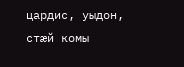цардис, уыдон, стæй комы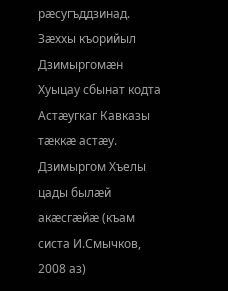рæсугъддзинад.
Зæххы къорийыл Дзимыргомæн Хуыцау сбынат кодта Астæугкаг Кавказы тæккæ астæу.
Дзимыргом Хъелы цады былæй акæсгæйæ (къам систа И.Смычков, 2008 аз)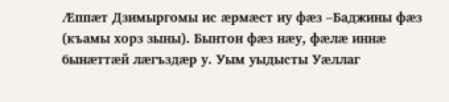Æппæт Дзимыргомы ис æрмæст иу фæз –Баджины фæз (къамы хорз зыны). Бынтон фæз нæу, фæлæ иннæ бынæттæй лæгъздæр у. Уым уыдысты Уæллаг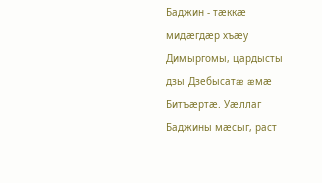Баджин - тæккæ мидæгдæр хъæу Димыргомы, цардысты дзы Дзебысатæ æмæ Битъæртæ. Уæллаг Баджины мæсыг, раст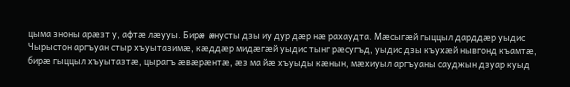цыма зноны арæзт у, афтæ лæууы. Бирæ æнусты дзы иу дур дæр нæ рахаудта. Мæсыгæй гыццыл дарддæр уыдис Чырыстон аргъуан стыр хъуытазимæ, кæддæр мидæгæй уыдис тынг рæсугъд, уыдис дзы къухæй нывгонд къамтæ, бирæ гыццыл хъуытазтæ, цырагъ æвæрæнтæ, æз ма йæ хъуыды кæнын, мæхиуыл аргъуаны сауджын дзуар куыд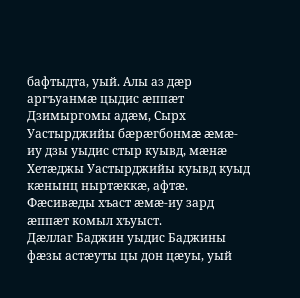бафтыдта, уый. Алы аз дæр аргъуанмæ цыдис æппæт Дзимыргомы адæм, Сырх Уастырджийы бæрæгбонмæ æмæ-иу дзы уыдис стыр куывд, мæнæ Хетæджы Уастырджийы куывд куыд кæнынц ныртæккæ, афтæ. Фæсивæды хъаст æмæ-иу зард æппæт комыл хъуыст.
Дæллаг Баджин уыдис Баджины фæзы астæуты цы дон цæуы, уый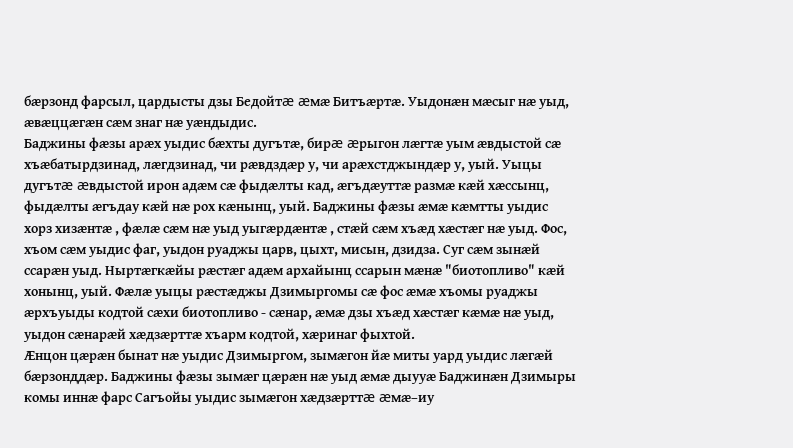бæрзонд фарсыл, цардысты дзы Бедойтæ æмæ Битъæртæ. Уыдонæн мæсыг нæ уыд, æвæццæгæн сæм знаг нæ уæндыдис.
Баджины фæзы арæх уыдис бæхты дугътæ, бирæ æрыгон лæгтæ уым æвдыстой сæ хъæбатырдзинад, лæгдзинад, чи рæвдздæр у, чи арæхстджындæр у, уый. Уыцы дугътæ æвдыстой ирон адæм сæ фыдæлты кад, æгъдæуттæ размæ кæй хæссынц, фыдæлты æгъдау кæй нæ рох кæнынц, уый. Баджины фæзы æмæ кæмтты уыдис хорз хизæнтæ , фæлæ сæм нæ уыд уыгæрдæнтæ , стæй сæм хъæд хæстæг нæ уыд. Фос, хъом сæм уыдис фаг, уыдон руаджы царв, цыхт, мисын, дзидза. Суг сæм зынæй ссарæн уыд. Ныртæгкæйы рæстæг адæм архайынц ссарын мæнæ "биотопливо" кæй хонынц, уый. Фæлæ уыцы рæстæджы Дзимыргомы сæ фос æмæ хъомы руаджы æрхъуыды кодтой сæхи биотопливо - сæнар, æмæ дзы хъæд хæстæг кæмæ нæ уыд, уыдон сæнарæй хæдзæрттæ хъарм кодтой, хæринаг фыхтой.
Æнцон цæрæн бынат нæ уыдис Дзимыргом, зымæгон йæ миты уард уыдис лæгæй бæрзонддæр. Баджины фæзы зымæг цæрæн нæ уыд æмæ дыууæ Баджинæн Дзимыры комы иннæ фарс Сагъойы уыдис зымæгон хæдзæрттæ æмæ–иу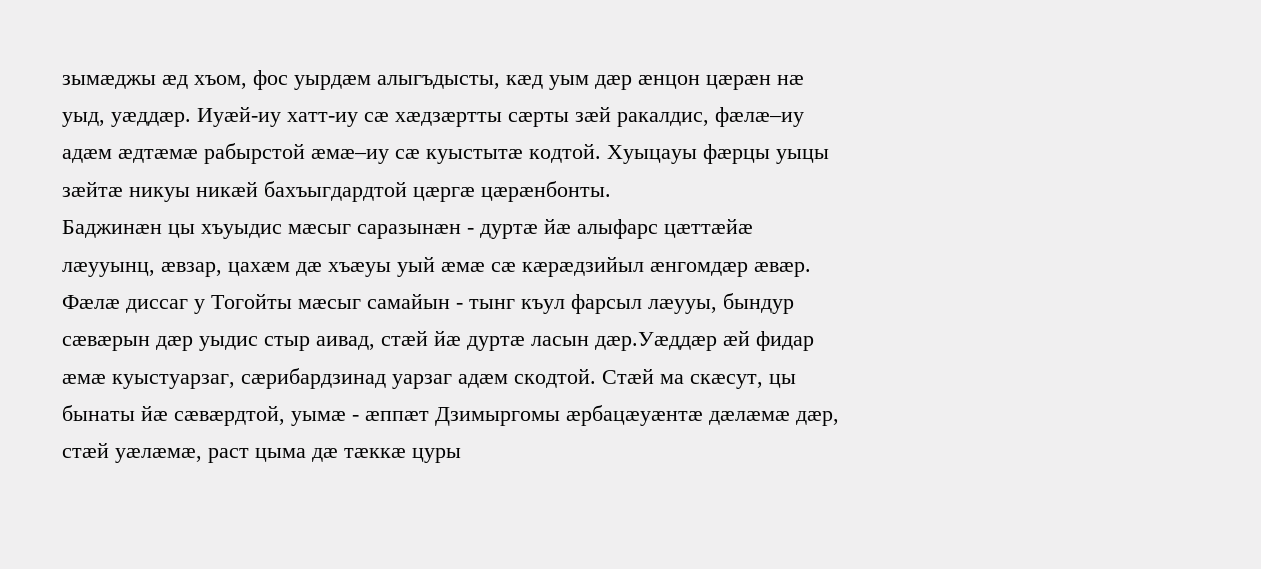зымæджы æд хъом, фос уырдæм алыгъдысты, кæд уым дæр æнцон цæрæн нæ уыд, уæддæр. Иуæй-иу хатт-иу сæ хæдзæртты сæрты зæй ракалдис, фæлæ–иу адæм æдтæмæ рабырстой æмæ–иу сæ куыстытæ кодтой. Хуыцауы фæрцы уыцы зæйтæ никуы никæй бахъыгдардтой цæргæ цæрæнбонты.
Баджинæн цы хъуыдис мæсыг саразынæн - дуртæ йæ алыфарс цæттæйæ лæууынц, æвзар, цахæм дæ хъæуы уый æмæ сæ кæрæдзийыл æнгомдæр æвæр.
Фæлæ диссаг у Тогойты мæсыг самайын - тынг къул фарсыл лæууы, бындур сæвæрын дæр уыдис стыр аивад, стæй йæ дуртæ ласын дæр.Уæддæр æй фидар æмæ куыстуарзаг, сæрибардзинад уарзаг адæм скодтой. Стæй ма скæсут, цы бынаты йæ сæвæрдтой, уымæ - æппæт Дзимыргомы æрбацæуæнтæ дæлæмæ дæр, стæй уæлæмæ, раст цыма дæ тæккæ цуры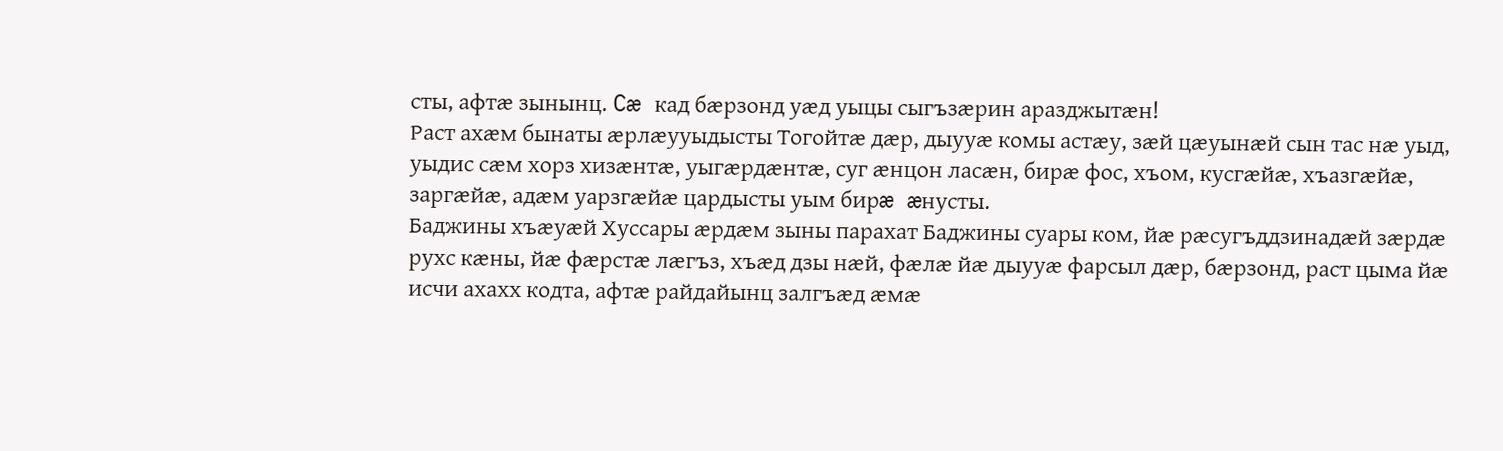сты, афтæ зынынц. Cæ кад бæрзонд уæд уыцы сыгъзæрин аразджытæн!
Раст ахæм бынаты æрлæууыдысты Тогойтæ дæр, дыууæ комы астæу, зæй цæуынæй сын тас нæ уыд, уыдис сæм хорз хизæнтæ, уыгæрдæнтæ, суг æнцон ласæн, бирæ фос, хъом, кусгæйæ, хъазгæйæ, заргæйæ, адæм уарзгæйæ цардысты уым бирæ æнусты.
Баджины хъæуæй Хуссары æрдæм зыны парахат Баджины суары ком, йæ рæсугъддзинадæй зæрдæ рухс кæны, йæ фæрстæ лæгъз, хъæд дзы нæй, фæлæ йæ дыууæ фарсыл дæр, бæрзонд, раст цыма йæ исчи ахахх кодта, афтæ райдайынц залгъæд æмæ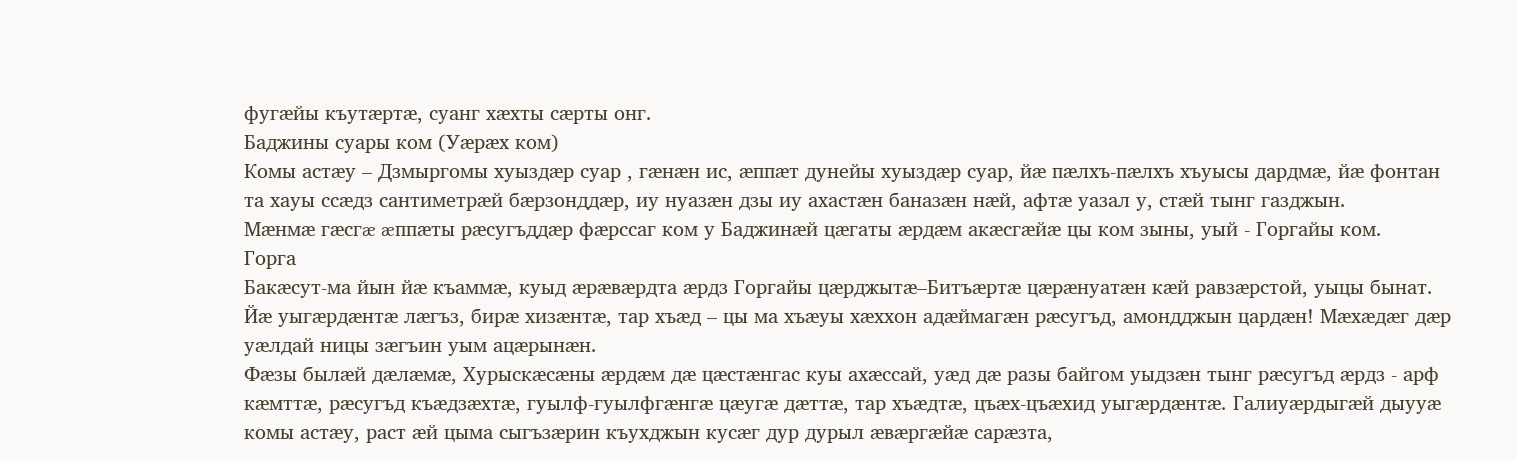фугæйы къутæртæ, суанг хæхты сæрты онг.
Баджины суары ком (Уæрæх ком)
Комы астæу – Дзмыргомы хуыздæр суар , гæнæн ис, æппæт дунейы хуыздæр суар, йæ пæлхъ-пæлхъ хъуысы дардмæ, йæ фонтан та хауы ссæдз сантиметрæй бæрзонддæр, иу нуазæн дзы иу ахастæн баназæн нæй, афтæ уазал у, стæй тынг газджын.
Мæнмæ гæсгæ æппæты рæсугъддæр фæрссаг ком у Баджинæй цæгаты æрдæм акæсгæйæ цы ком зыны, уый - Горгайы ком.
Горга
Бакæсут-ма йын йæ къаммæ, куыд æрæвæрдта æрдз Горгайы цæрджытæ–Битъæртæ цæрæнуатæн кæй равзæрстой, уыцы бынат. Йæ уыгæрдæнтæ лæгъз, бирæ хизæнтæ, тар хъæд – цы ма хъæуы хæххон адæймагæн рæсугъд, амондджын цардæн! Мæхæдæг дæр уæлдай ницы зæгъин уым ацæрынæн.
Фæзы былæй дæлæмæ, Хурыскæсæны æрдæм дæ цæстæнгас куы ахæссай, уæд дæ разы байгом уыдзæн тынг рæсугъд æрдз - арф кæмттæ, рæсугъд къæдзæхтæ, гуылф-гуылфгæнгæ цæугæ дæттæ, тар хъæдтæ, цъæх-цъæхид уыгæрдæнтæ. Галиуæрдыгæй дыууæ комы астæу, раст æй цыма сыгъзæрин къухджын кусæг дур дурыл æвæргæйæ сарæзта,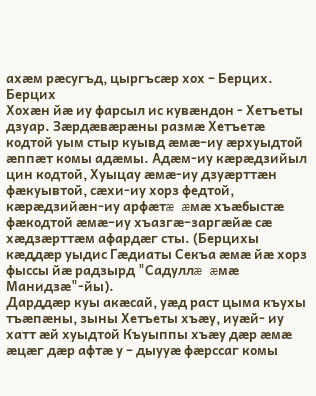ахæм рæсугъд, цыргъсæр хох – Берцих.
Берцих
Хохæн йæ иу фарсыл ис кувæндон - Хетъеты дзуар. Зæрдæвæрæны размæ Хетъетæ кодтой уым стыр куывд æмæ–иу æрхуыдтой æппæт комы адæмы. Адæм-иу кæрæдзийыл цин кодтой, Хуыцау æмæ-иу дзуæрттæн фæкуывтой, сæхи-иу хорз федтой, кæрæдзийæн-иу арфæтæ æмæ хъæбыстæ фæкодтой æмæ–иу хъазгæ–заргæйæ сæ хæдзæрттæм афардæг сты. (Берцихы кæддæр уыдис Гæдиаты Секъа æмæ йæ хорз фыссы йæ радзырд "Садуллæ æмæ Манидзæ"-йы).
Дарддæр куы акæсай, уæд раст цыма къухы тъæпæны, зыны Хетъеты хъæу, иуæй- иу хатт æй хуыдтой Къуыппы хъæу дæр æмæ æцæг дæр афтæ у – дыууæ фæрссаг комы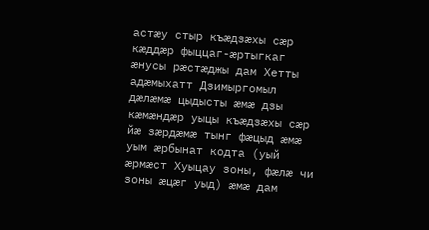астæу стыр къæдзæхы сæр кæддæр фыццаг-æртыгкаг æнусы рæстæджы дам Хетты адæмыхатт Дзимыргомыл дæлæмæ цыдысты æмæ дзы кæмæндæр уыцы къæдзæхы сæр йæ зæрдæмæ тынг фæцыд æмæ уым æрбынат кодта (уый æрмæст Хуыцау зоны, фæлæ чи зоны æцæг уыд) æмæ дам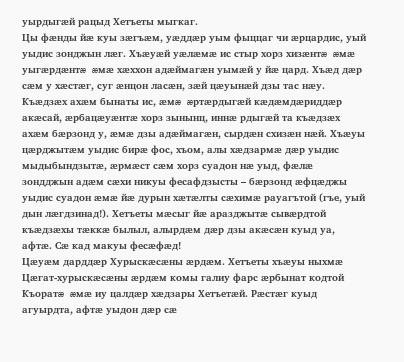уырдыгæй рацыд Хетъеты мыгкаг.
Цы фæнды йæ куы зæгъæм, уæддæр уым фыццаг чи æрцардис, уый уыдис зонджын лæг. Хъæуæй уæлæмæ ис стыр хорз хизæнтæ æмæ уыгæрдæнтæ æмæ хæххон адæймагæн уымæй у йæ цард. Хъæд дæр сæм у хæстæг, суг æнцон ласæн, зæй цæуынæй дзы тас нæу. Къæдзæх ахæм бынаты ис, æмæ æртæрдыгæй кæдæмдæриддæр акæсай, æрбацæуæнтæ хорз зынынц, иннæ рдыгæй та къæдзæх ахæм бæрзонд у, æмæ дзы адæймагæн, сырдæн схизæн нæй. Хъæуы цæрджытæм уыдис бирæ фос, хъом, алы хæдзармæ дæр уыдис мыдыбындзытæ, æрмæст сæм хорз суадон нæ уыд, фæлæ зондджын адæм сæхи никуы фесафдзысты – бæрзонд æфцæджы уыдис суадон æмæ йæ дурын хæтæлты сæхимæ рауагътой (гъе, уый дын лæгдзинад!). Хетъеты мæсыг йæ аразджытæ сывæрдтой къæдзæхы тæккæ былыл, алырдæм дæр дзы акæсæн куыд уа, афтæ. Сæ кад макуы фесæфæд!
Цæуæм дарддæр Хурыскæсæны æрдæм. Хетъеты хъæуы ныхмæ Цæгат-хурыскæсæны æрдæм комы галиу фарс æрбынат кодтой Къоратæ æмæ иу цалдæр хæдзары Хетъетæй. Рæстæг куыд агуырдта, афтæ уыдон дæр сæ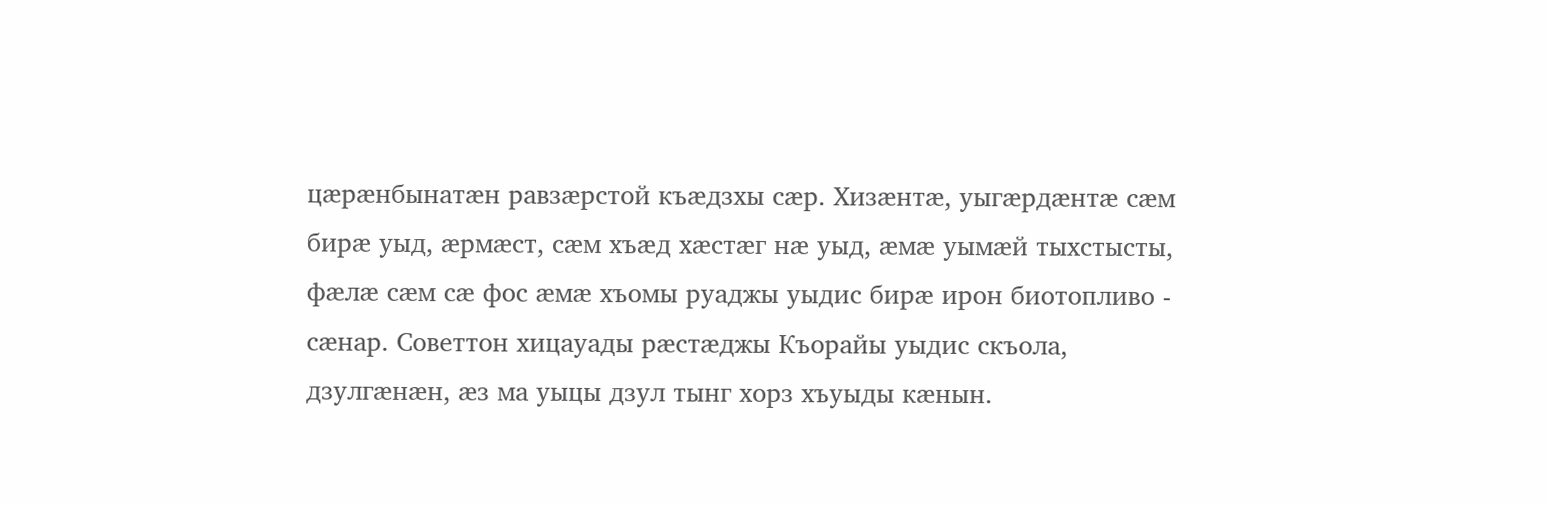цæрæнбынатæн равзæрстой къæдзхы сæр. Хизæнтæ, уыгæрдæнтæ сæм бирæ уыд, æрмæст, сæм хъæд хæстæг нæ уыд, æмæ уымæй тыхстысты, фæлæ сæм сæ фос æмæ хъомы руаджы уыдис бирæ ирон биотопливо - сæнар. Советтон хицауады рæстæджы Къорайы уыдис скъола, дзулгæнæн, æз ма уыцы дзул тынг хорз хъуыды кæнын.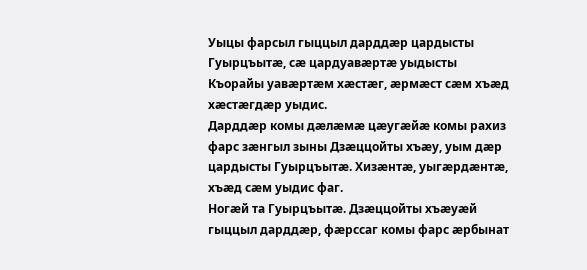Уыцы фарсыл гыццыл дарддæр цардысты Гуырцъытæ, сæ цардуавæртæ уыдысты Къорайы уавæртæм хæстæг, æрмæст сæм хъæд хæстæгдæр уыдис.
Дарддæр комы дæлæмæ цæугæйæ комы рахиз фарс зæнгыл зыны Дзæццойты хъæу, уым дæр цардысты Гуырцъытæ. Хизæнтæ, уыгæрдæнтæ, хъæд сæм уыдис фаг.
Ногæй та Гуырцъытæ. Дзæццойты хъæуæй гыццыл дарддæр, фæрссаг комы фарс æрбынат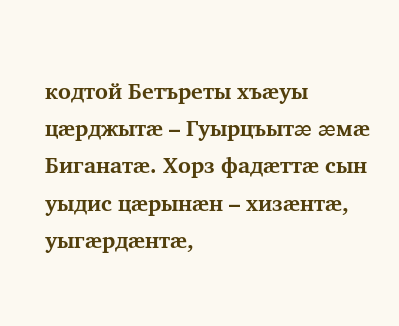кодтой Бетъреты хъæуы цæрджытæ – Гуырцъытæ æмæ Биганатæ. Хорз фадæттæ сын уыдис цæрынæн – хизæнтæ, уыгæрдæнтæ,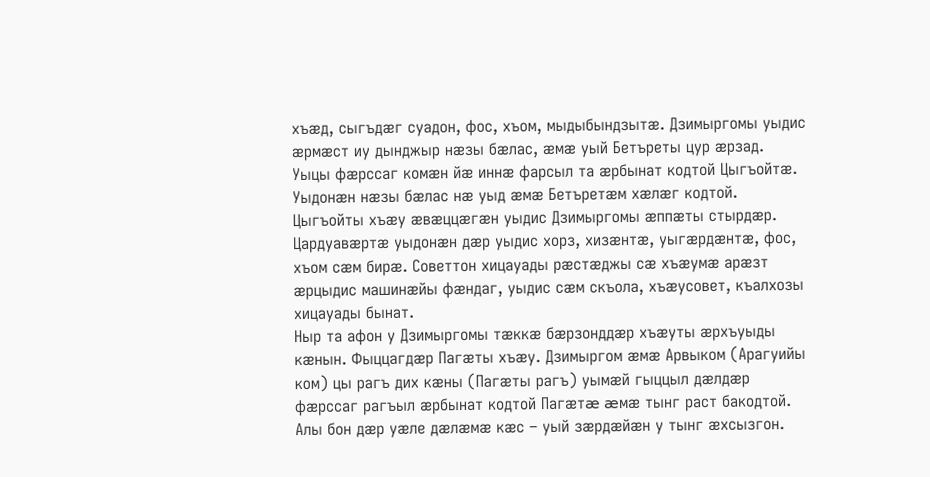хъæд, сыгъдæг суадон, фос, хъом, мыдыбындзытæ. Дзимыргомы уыдис æрмæст иу дынджыр нæзы бæлас, æмæ уый Бетъреты цур æрзад.
Уыцы фæрссаг комæн йæ иннæ фарсыл та æрбынат кодтой Цыгъойтæ. Уыдонæн нæзы бæлас нæ уыд æмæ Бетъретæм хæлæг кодтой. Цыгъойты хъæу æвæццæгæн уыдис Дзимыргомы æппæты стырдæр. Цардуавæртæ уыдонæн дæр уыдис хорз, хизæнтæ, уыгæрдæнтæ, фос, хъом сæм бирæ. Советтон хицауады рæстæджы сæ хъæумæ арæзт æрцыдис машинæйы фæндаг, уыдис сæм скъола, хъæусовет, къалхозы хицауады бынат.
Ныр та афон у Дзимыргомы тæккæ бæрзонддæр хъæуты æрхъуыды кæнын. Фыццагдæр Пагæты хъæу. Дзимыргом æмæ Арвыком (Арагуийы ком) цы рагъ дих кæны (Пагæты рагъ) уымæй гыццыл дæлдæр фæрссаг рагъыл æрбынат кодтой Пагæтæ æмæ тынг раст бакодтой. Алы бон дæр уæле дæлæмæ кæс – уый зæрдæйæн у тынг æхсызгон.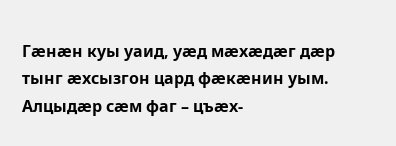Гæнæн куы уаид, уæд мæхæдæг дæр тынг æхсызгон цард фæкæнин уым. Алцыдæр сæм фаг – цъæх-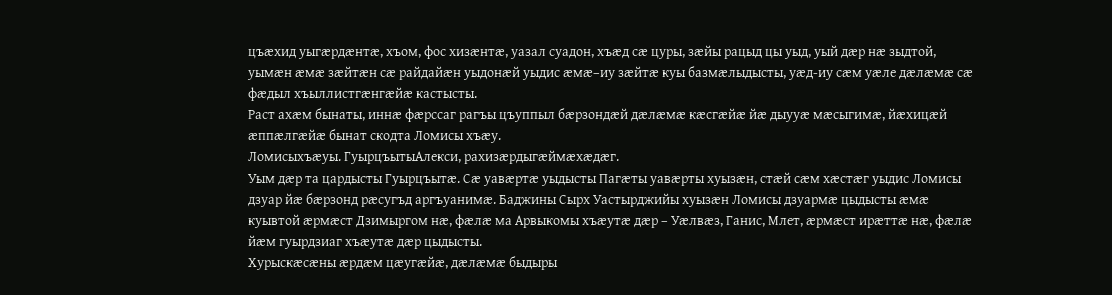цъæхид уыгæрдæнтæ, хъом, фос хизæнтæ, уазал суадон, хъæд сæ цуры, зæйы рацыд цы уыд, уый дæр нæ зыдтой, уымæн æмæ зæйтæн сæ райдайæн уыдонæй уыдис æмæ–иу зæйтæ куы базмæлыдысты, уæд-иу сæм уæле дæлæмæ сæ фæдыл хъыллистгæнгæйæ кастысты.
Раст ахæм бынаты, иннæ фæрссаг рагъы цъуппыл бæрзондæй дæлæмæ кæсгæйæ йæ дыууæ мæсыгимæ, йæхицæй æппæлгæйæ бынат скодта Ломисы хъæу.
Ломисыхъæуы. ГуырцъытыАлекси, рахизæрдыгæймæхæдæг.
Уым дæр та цардысты Гуырцъытæ. Сæ уавæртæ уыдысты Пагæты уавæрты хуызæн, стæй сæм хæстæг уыдис Ломисы дзуар йæ бæрзонд рæсугъд аргъуанимæ. Баджины Сырх Уастырджийы хуызæн Ломисы дзуармæ цыдысты æмæ куывтой æрмæст Дзимыргом нæ, фæлæ ма Арвыкомы хъæутæ дæр – Уæлвæз, Ганис, Млет, æрмæст ирæттæ нæ, фæлæ йæм гуырдзиаг хъæутæ дæр цыдысты.
Хурыскæсæны æрдæм цæугæйæ, дæлæмæ быдыры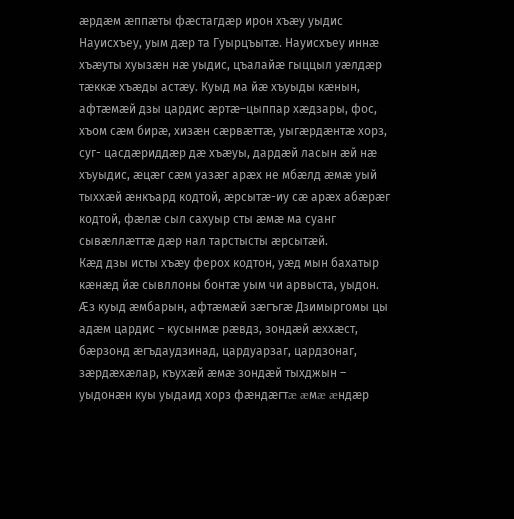æрдæм æппæты фæстагдæр ирон хъæу уыдис Науисхъеу, уым дæр та Гуырцъытæ. Науисхъеу иннæ хъæуты хуызæн нæ уыдис, цъалайæ гыццыл уæлдæр тæккæ хъæды астæу. Куыд ма йæ хъуыды кæнын, афтæмæй дзы цардис æртæ–цыппар хæдзары, фос, хъом сæм бирæ, хизæн сæрвæттæ, уыгæрдæнтæ хорз, суг- цасдæриддæр дæ хъæуы, дардæй ласын æй нæ хъуыдис, æцæг сæм уазæг арæх не мбæлд æмæ уый тыххæй æнкъард кодтой, æрсытæ-иу сæ арæх абæрæг кодтой, фæлæ сыл сахуыр сты æмæ ма суанг сывæллæттæ дæр нал тарстысты æрсытæй.
Кæд дзы исты хъæу ферох кодтон, уæд мын бахатыр кæнæд йæ сывллоны бонтæ уым чи арвыста, уыдон.
Æз куыд æмбарын, афтæмæй зæгъгæ Дзимыргомы цы адæм цардис – кусынмæ рæвдз, зондæй æххæст, бæрзонд æгъдаудзинад, цардуарзаг, цардзонаг, зæрдæхæлар, къухæй æмæ зондæй тыхджын – уыдонæн куы уыдаид хорз фæндæгтæ æмæ æндæр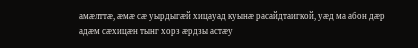амæлттæ, æмæ сæ уырдыгæй хицауад куынæ расайдтаигкой, уæд ма абон дæр адæм сæхицæн тынг хорз æрдзы астæу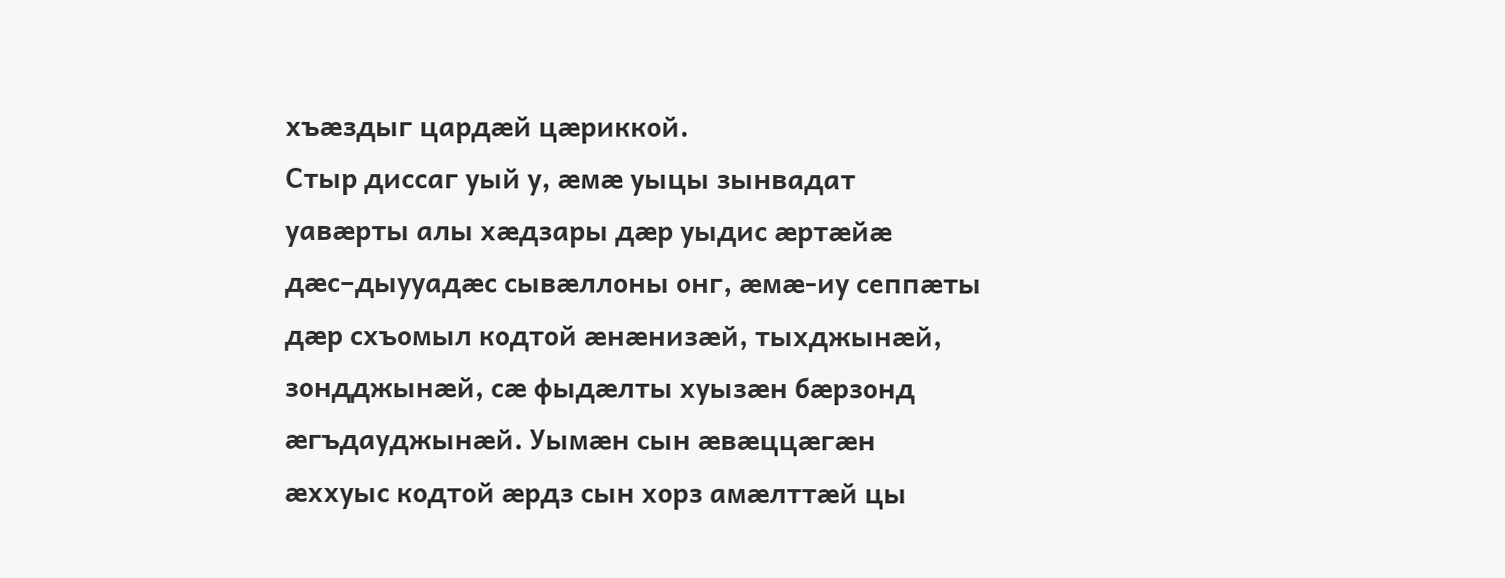хъæздыг цардæй цæриккой.
Стыр диссаг уый у, æмæ уыцы зынвадат уавæрты алы хæдзары дæр уыдис æртæйæ дæс–дыууадæс сывæллоны онг, æмæ-иу сеппæты дæр схъомыл кодтой æнæнизæй, тыхджынæй, зондджынæй, сæ фыдæлты хуызæн бæрзонд æгъдауджынæй. Уымæн сын æвæццæгæн æххуыс кодтой æрдз сын хорз амæлттæй цы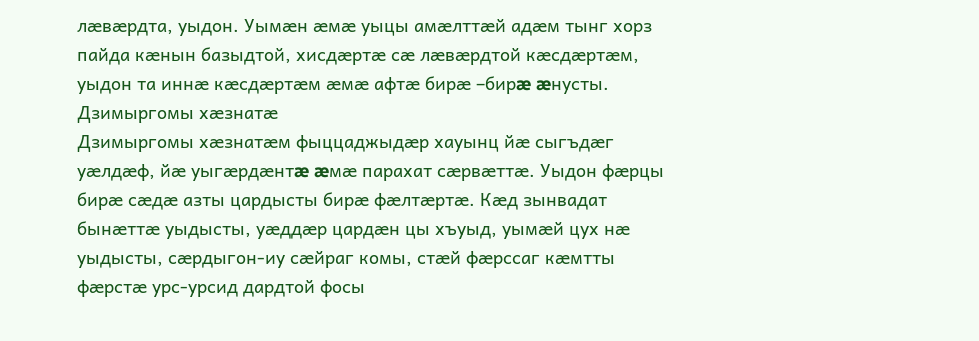лæвæрдта, уыдон. Уымæн æмæ уыцы амæлттæй адæм тынг хорз пайда кæнын базыдтой, хисдæртæ сæ лæвæрдтой кæсдæртæм, уыдон та иннæ кæсдæртæм æмæ афтæ бирæ –бирæ æнусты.
Дзимыргомы хæзнатæ
Дзимыргомы хæзнатæм фыццаджыдæр хауынц йæ сыгъдæг уæлдæф, йæ уыгæрдæнтæ æмæ парахат сæрвæттæ. Уыдон фæрцы бирæ сæдæ азты цардысты бирæ фæлтæртæ. Кæд зынвадат бынæттæ уыдысты, уæддæр цардæн цы хъуыд, уымæй цух нæ уыдысты, сæрдыгон-иу сæйраг комы, стæй фæрссаг кæмтты фæрстæ урс-урсид дардтой фосы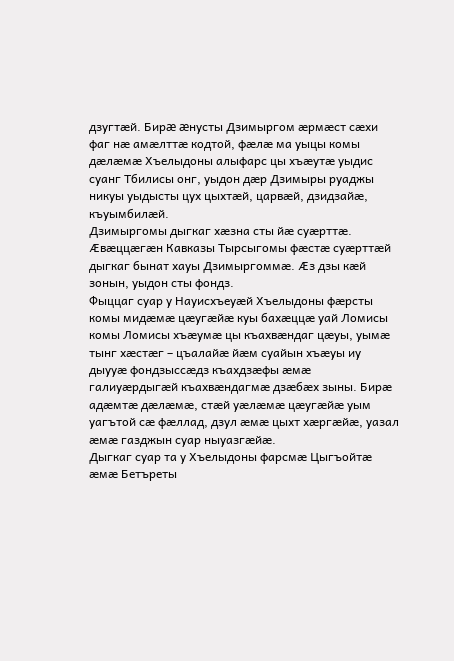дзугтæй. Бирæ æнусты Дзимыргом æрмæст сæхи фаг нæ амæлттæ кодтой, фæлæ ма уыцы комы дæлæмæ Хъелыдоны алыфарс цы хъæутæ уыдис суанг Тбилисы онг, уыдон дæр Дзимыры руаджы никуы уыдысты цух цыхтæй, царвæй, дзидзайæ, къуымбилæй.
Дзимыргомы дыгкаг хæзна сты йæ суæрттæ. Æвæццæгæн Кавказы Тырсыгомы фæстæ суæрттæй дыгкаг бынат хауы Дзимыргоммæ. Æз дзы кæй зонын, уыдон сты фондз.
Фыццаг суар у Науисхъеуæй Хъелыдоны фæрсты комы мидæмæ цæугæйæ куы бахæццæ уай Ломисы комы Ломисы хъæумæ цы къахвæндаг цæуы, уымæ тынг хæстæг – цъалайæ йæм суайын хъæуы иу дыууæ фондзыссæдз къахдзæфы æмæ галиуæрдыгæй къахвæндагмæ дзæбæх зыны. Бирæ адæмтæ дæлæмæ, стæй уæлæмæ цæугæйæ уым уагътой сæ фæллад, дзул æмæ цыхт хæргæйæ, уазал æмæ газджын суар ныуазгæйæ.
Дыгкаг суар та у Хъелыдоны фарсмæ Цыгъойтæ æмæ Бетъреты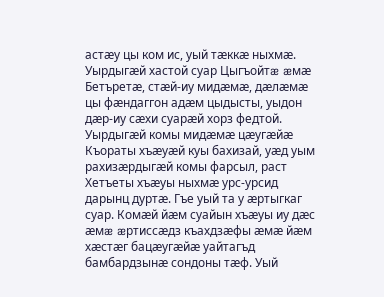астæу цы ком ис, уый тæккæ ныхмæ. Уырдыгæй хастой суар Цыгъойтæ æмæ Бетъретæ, стæй-иу мидæмæ, дæлæмæ цы фæндаггон адæм цыдысты, уыдон дæр-иу сæхи суарæй хорз федтой.
Уырдыгæй комы мидæмæ цæугæйæ Къораты хъæуæй куы бахизай, уæд уым рахизæрдыгæй комы фарсыл, раст Хетъеты хъæуы ныхмæ урс-урсид дарынц дуртæ. Гъе уый та у æртыгкаг суар. Комæй йæм суайын хъæуы иу дæс æмæ æртиссæдз къахдзæфы æмæ йæм хæстæг бацæугæйæ уайтагъд бамбардзынæ сондоны тæф. Уый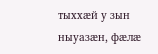тыххæй у зын ныуазæн, фæлæ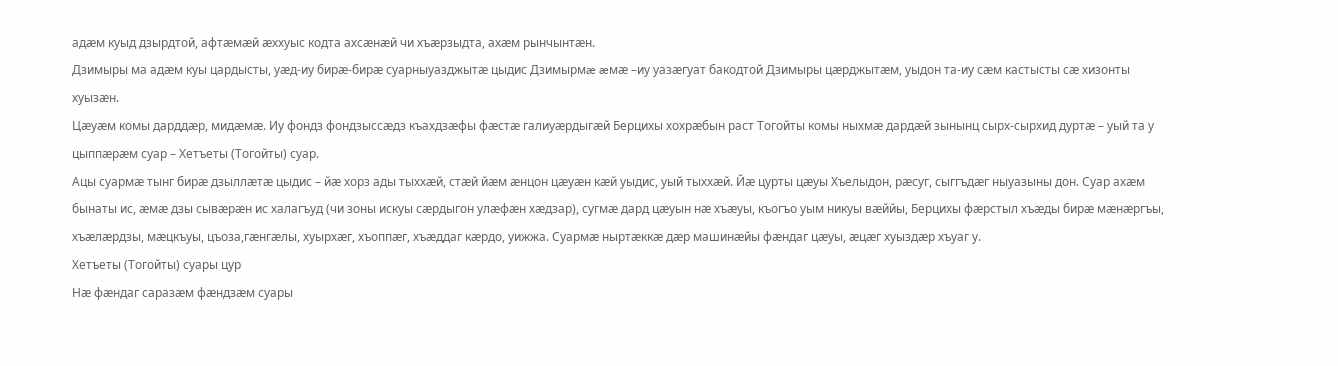адæм куыд дзырдтой, афтæмæй æххуыс кодта ахсæнæй чи хъæрзыдта, ахæм рынчынтæн.
Дзимыры ма адæм куы цардысты, уæд-иу бирæ-бирæ суарныуазджытæ цыдис Дзимырмæ æмæ –иу уазæгуат бакодтой Дзимыры цæрджытæм, уыдон та-иу сæм кастысты сæ хизонты хуызæн.
Цæуæм комы дарддæр, мидæмæ. Иу фондз фондзыссæдз къахдзæфы фæстæ галиуæрдыгæй Берцихы хохрæбын раст Тогойты комы ныхмæ дардæй зынынц сырх-сырхид дуртæ – уый та у цыппæрæм суар – Хетъеты (Тогойты) суар.
Ацы суармæ тынг бирæ дзыллæтæ цыдис – йæ хорз ады тыххæй, стæй йæм æнцон цæуæн кæй уыдис, уый тыххæй. Йæ цурты цæуы Хъелыдон, рæсуг, сыггъдæг ныуазыны дон. Суар ахæм бынаты ис, æмæ дзы сывæрæн ис халагъуд (чи зоны искуы сæрдыгон улæфæн хæдзар), сугмæ дард цæуын нæ хъæуы, къогъо уым никуы вæййы, Берцихы фæрстыл хъæды бирæ мæнæргъы, хъæлæрдзы, мæцкъуы, цъоза,гæнгæлы, хуырхæг, хъоппæг, хъæддаг кæрдо, уижжа. Суармæ ныртæккæ дæр машинæйы фæндаг цæуы, æцæг хуыздæр хъуаг у.
Хетъеты (Тогойты) суары цур
Нæ фæндаг саразæм фæндзæм суары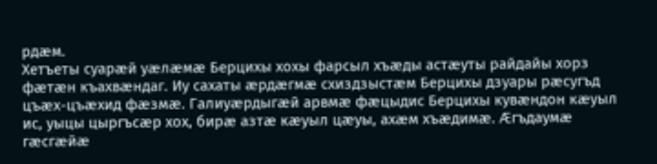рдæм.
Хетъеты суарæй уæлæмæ Берцихы хохы фарсыл хъæды астæуты райдайы хорз фæтæн къахвæндаг. Иу сахаты æрдæгмæ схиздзыстæм Берцихы дзуары рæсугъд цъæх-цъæхид фæзмæ. Галиуæрдыгæй арвмæ фæцыдис Берцихы кувæндон кæуыл ис, уыцы цыргъсæр хох, бирæ азтæ кæуыл цæуы, ахæм хъæдимæ. Æгъдаумæ гæсгæйæ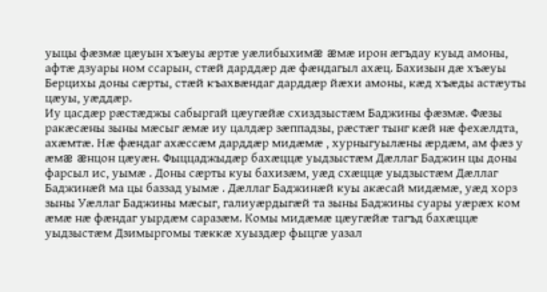уыцы фæзмæ цæуын хъæуы æртæ уæлибыхимæ æмæ ирон æгъдау куыд амоны, афтæ дзуары ном ссарын, стæй дарддæр дæ фæндагыл ахæц. Бахизын дæ хъæуы Берцихы доны сæрты, стæй къахвæндаг дарддæр йæхи амоны, кæд хъæды астæуты цæуы, уæддæр.
Иу цасдæр рæстæджы сабыргай цæугæйæ схиздзыстæм Баджины фæзмæ. Фæзы ракæсæны зыны мæсыг æмæ иу цалдæр зæппадзы, рæстæг тынг кæй нæ фехæлдта, ахæмтæ. Нæ фæндаг ахæссæм дарддæр мидæмæ , хурныгуылæны æрдæм, ам фæз у æмæ æнцон цæуæн. Фыццаджыдæр бахæццæ уыдзыстæм Дæллаг Баджин цы доны фарсыл ис, уымæ . Доны сæрты куы бахизæм, уæд схæццæ уыдзыстæм Дæллаг Баджинæй ма цы баззад уымæ . Дæллаг Баджинæй куы акæсай мидæмæ, уæд хорз зыны Уæллаг Баджины мæсыг, галиуæрдыгæй та зыны Баджины суары уæрæх ком æмæ нæ фæндаг уырдæм саразæм. Комы мидæмæ цæугæйæ тагъд бахæццæ уыдзыстæм Дзимыргомы тæккæ хуыздæр фыцгæ уазал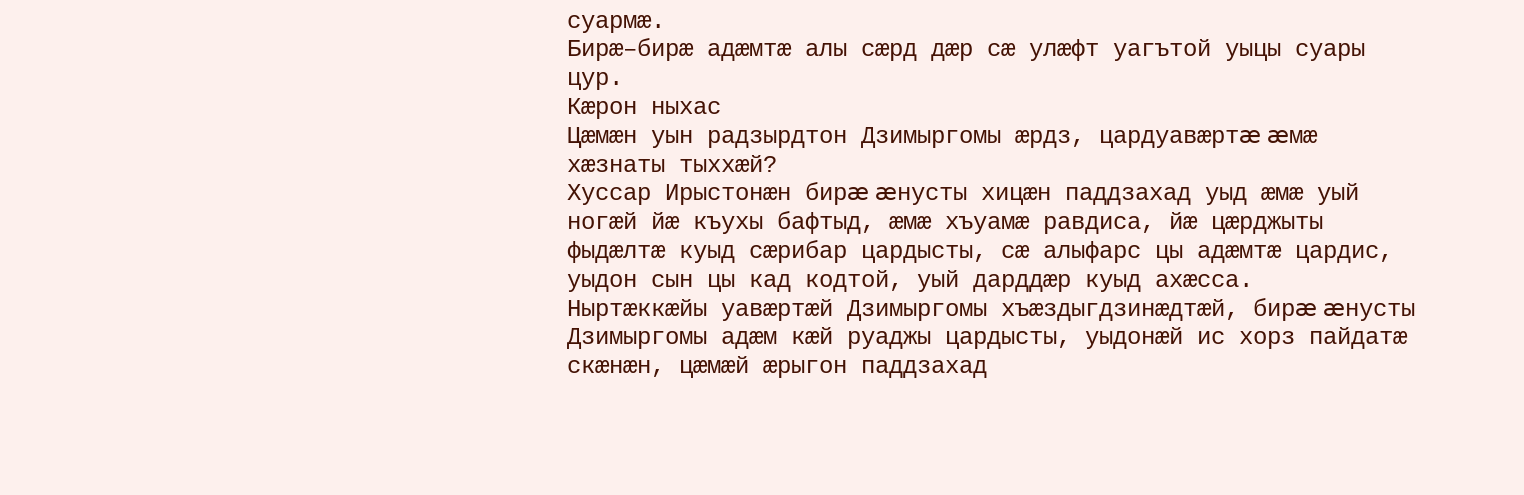суармæ.
Бирæ–бирæ адæмтæ алы сæрд дæр сæ улæфт уагътой уыцы суары цур.
Кæрон ныхас
Цæмæн уын радзырдтон Дзимыргомы æрдз, цардуавæртæ æмæ хæзнаты тыххæй?
Хуссар Ирыстонæн бирæ æнусты хицæн паддзахад уыд æмæ уый ногæй йæ къухы бафтыд, æмæ хъуамæ равдиса, йæ цæрджыты фыдæлтæ куыд сæрибар цардысты, сæ алыфарс цы адæмтæ цардис, уыдон сын цы кад кодтой, уый дарддæр куыд ахæсса.
Ныртæккæйы уавæртæй Дзимыргомы хъæздыгдзинæдтæй, бирæ æнусты Дзимыргомы адæм кæй руаджы цардысты, уыдонæй ис хорз пайдатæ скæнæн, цæмæй æрыгон паддзахад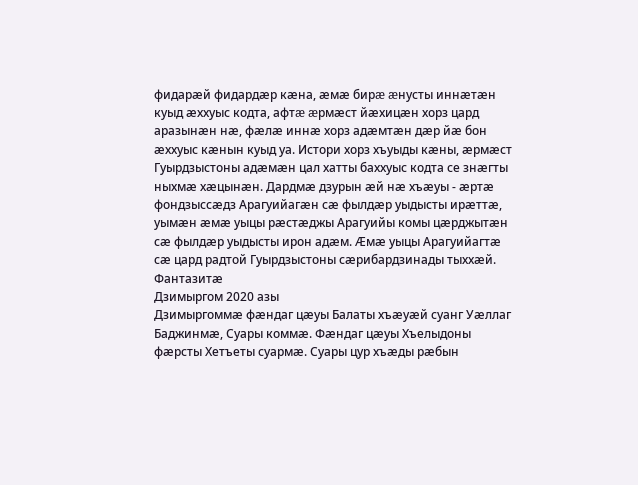фидарæй фидардæр кæна, æмæ бирæ æнусты иннæтæн куыд æххуыс кодта, афтæ æрмæст йæхицæн хорз цард аразынæн нæ, фæлæ иннæ хорз адæмтæн дæр йæ бон æххуыс кæнын куыд уа. Истори хорз хъуыды кæны, æрмæст Гуырдзыстоны адæмæн цал хатты баххуыс кодта се знæгты ныхмæ хæцынæн. Дардмæ дзурын æй нæ хъæуы - æртæ фондзыссæдз Арагуийагæн сæ фылдæр уыдысты ирæттæ, уымæн æмæ уыцы рæстæджы Арагуийы комы цæрджытæн сæ фылдæр уыдысты ирон адæм. Æмæ уыцы Арагуийагтæ сæ цард радтой Гуырдзыстоны сæрибардзинады тыххæй.
Фантазитæ
Дзимыргом 2020 азы
Дзимыргоммæ фæндаг цæуы Балаты хъæуæй суанг Уæллаг Баджинмæ, Суары коммæ. Фæндаг цæуы Хъелыдоны фæрсты Хетъеты суармæ. Суары цур хъæды рæбын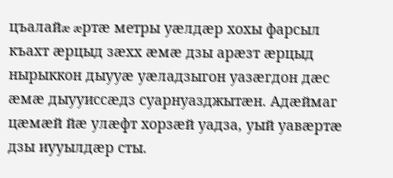цъалайæ æртæ метры уæлдæр хохы фарсыл къахт æрцыд зæхх æмæ дзы арæзт æрцыд нырыккон дыууæ уæладзыгон уазæгдон дæс æмæ дыууиссæдз суарнуазджытæн. Адæймаг цæмæй йæ улæфт хорзæй уадза, уый уавæртæ дзы иууылдæр сты.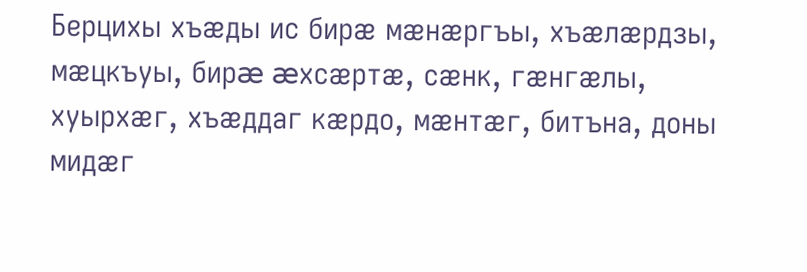Берцихы хъæды ис бирæ мæнæргъы, хъæлæрдзы, мæцкъуы, бирæ æхсæртæ, сæнк, гæнгæлы, хуырхæг, хъæддаг кæрдо, мæнтæг, битъна, доны мидæг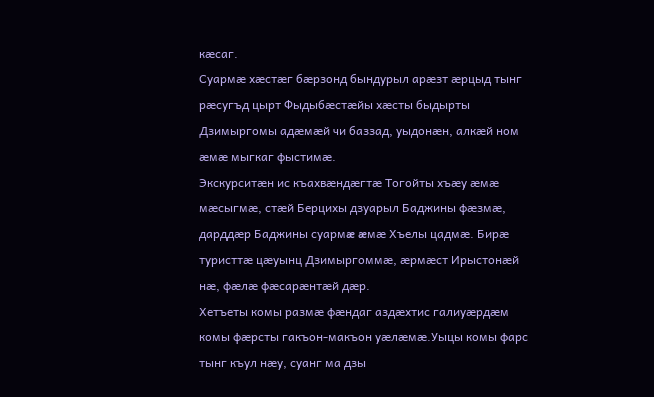кæсаг.
Суармæ хæстæг бæрзонд бындурыл арæзт æрцыд тынг рæсугъд цырт Фыдыбæстæйы хæсты быдырты Дзимыргомы адæмæй чи баззад, уыдонæн, алкæй ном æмæ мыгкаг фыстимæ.
Экскурситæн ис къахвæндæгтæ Тогойты хъæу æмæ мæсыгмæ, стæй Берцихы дзуарыл Баджины фæзмæ, дарддæр Баджины суармæ æмæ Хъелы цадмæ. Бирæ туристтæ цæуынц Дзимыргоммæ, æрмæст Ирыстонæй нæ, фæлæ фæсарæнтæй дæр.
Хетъеты комы размæ фæндаг аздæхтис галиуæрдæм комы фæрсты гакъон-макъон уæлæмæ.Уыцы комы фарс тынг къул нæу, суанг ма дзы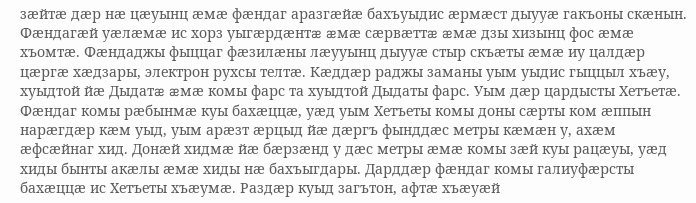зæйтæ дæр нæ цæуынц æмæ фæндаг аразгæйæ бахъуыдис æрмæст дыууæ гакъоны скæнын. Фæндагæй уæлæмæ ис хорз уыгæрдæнтæ æмæ сæрвæттæ æмæ дзы хизынц фос æмæ хъомтæ. Фæндаджы фыццаг фæзилæны лæууынц дыууæ стыр скъæты æмæ иу цалдæр цæргæ хæдзары, электрон рухсы телтæ. Кæддæр раджы заманы уым уыдис гыццыл хъæу, хуыдтой йæ Дыдатæ æмæ комы фарс та хуыдтой Дыдаты фарс. Уым дæр цардысты Хетъетæ.
Фæндаг комы рæбынмæ куы бахæццæ, уæд уым Хетъеты комы доны сæрты ком æппын нарæгдæр кæм уыд, уым арæзт æрцыд йæ дæргъ фынддæс метры кæмæн у, ахæм æфсæйнаг хид. Донæй хидмæ йæ бæрзæнд у дæс метры æмæ комы зæй куы рацæуы, уæд хиды бынты акæлы æмæ хиды нæ бахъыгдары. Дарддæр фæндаг комы галиуфæрсты бахæццæ ис Хетъеты хъæумæ. Раздæр куыд загътон, афтæ хъæуæй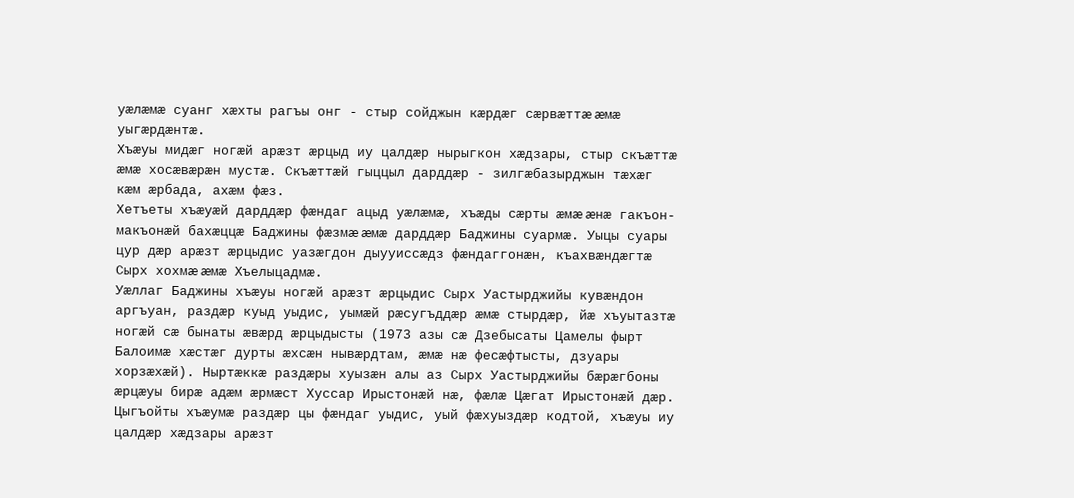уæлæмæ суанг хæхты рагъы онг - стыр сойджын кæрдæг сæрвæттæ æмæ уыгæрдæнтæ.
Хъæуы мидæг ногæй арæзт æрцыд иу цалдæр нырыгкон хæдзары, стыр скъæттæ æмæ хосæвæрæн мустæ. Скъæттæй гыццыл дарддæр - зилгæбазырджын тæхæг кæм æрбада, ахæм фæз.
Хетъеты хъæуæй дарддæр фæндаг ацыд уæлæмæ, хъæды сæрты æмæ æнæ гакъон-макъонæй бахæццæ Баджины фæзмæ æмæ дарддæр Баджины суармæ. Уыцы суары цур дæр арæзт æрцыдис уазæгдон дыууиссæдз фæндаггонæн, къахвæндæгтæ Сырх хохмæ æмæ Хъелыцадмæ.
Уæллаг Баджины хъæуы ногæй арæзт æрцыдис Сырх Уастырджийы кувæндон аргъуан, раздæр куыд уыдис, уымæй рæсугъддæр æмæ стырдæр, йæ хъуытазтæ ногæй сæ бынаты æвæрд æрцыдысты (1973 азы сæ Дзебысаты Цамелы фырт Балоимæ хæстæг дурты æхсæн нывæрдтам, æмæ нæ фесæфтысты, дзуары хорзæхæй). Ныртæккæ раздæры хуызæн алы аз Сырх Уастырджийы бæрæгбоны æрцæуы бирæ адæм æрмæст Хуссар Ирыстонæй нæ, фæлæ Цæгат Ирыстонæй дæр.
Цыгъойты хъæумæ раздæр цы фæндаг уыдис, уый фæхуыздæр кодтой, хъæуы иу цалдæр хæдзары арæзт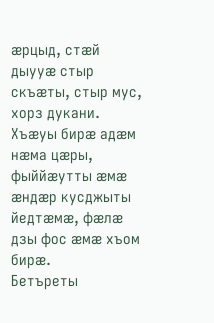æрцыд, стæй дыууæ стыр скъæты, стыр мус, хорз дукани. Хъæуы бирæ адæм нæма цæры, фыййæутты æмæ æндæр кусджыты йедтæмæ, фæлæ дзы фос æмæ хъом бирæ.
Бетъреты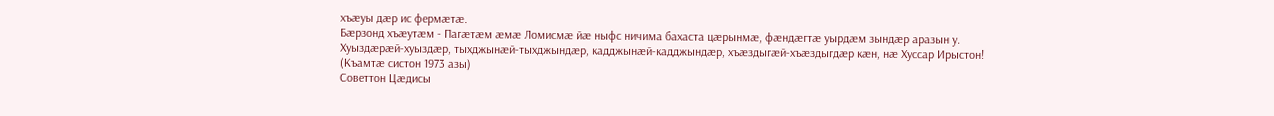хъæуы дæр ис фермæтæ.
Бæрзонд хъæутæм - Пагæтæм æмæ Ломисмæ йæ ныфс ничима бахаста цæрынмæ, фæндæгтæ уырдæм зындæр аразын у.
Хуыздæрæй-хуыздæр, тыхджынæй-тыхджындæр, кадджынæй-кадджындæр, хъæздыгæй-хъæздыгдæр кæн, нæ Хуссар Ирыстон!
(Къамтæ систон 1973 азы)
Cоветтон Цæдисы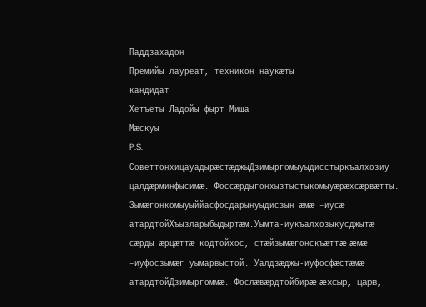Паддзахадон
Премийы лауреат, техникон наукæты
кандидат
Хетъеты Ладойы фырт Миша
Мæскуы
P.S.
СоветтонхицауадырæстæджыДзимыргомыуыдисстыркъалхозиу цалдæрминфысимæ. Фоссæрдыгонхызтыстыкомыуæрæхсæрвæтты. Зымæгонкомыуыййасфосдарынуыдисзын æмæ –иусæ атардтойХъызларыбыдыртæм.Уымта-иукъалхозыкусджытæ сæрды æрцæттæ кодтойхос, стæйзымæгонскъæттæ æмæ –иуфосзымæг уымарвыстой. Уалдзæджы-иуфосфæстæмæ атардтойДзимыргоммæ. Фослæвæрдтойбирæ æхсыр, царв,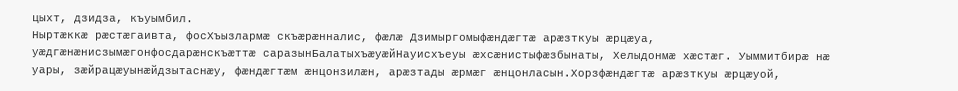цыхт, дзидза, къуымбил.
Ныртæккæ рæстæгаивта, фосХъызлармæ скъæрæнналис, фæлæ Дзимыргомыфæндæгтæ арæзткуы æрцæуа, уæдгæнæнисзымæгонфосдарæнскъæттæ саразынБалатыхъæуæйНауисхъеуы æхсæнистыфæзбынаты, Хелыдонмæ хæстæг. Уыммитбирæ нæ уары, зæйрацæуынæйдзытаснæу, фæндæгтæм æнцонзилæн, арæзтады æрмæг æнцонласын.Хорзфæндæгтæ арæзткуы æрцæуой,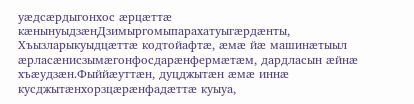уæдсæрдыгонхос æрцæттæ кæнынуыдзæнДзимыргомыпарахатуыгæрдæнты, Хъызларыкуыдцæттæ кодтойафтæ, æмæ йæ машинæтыыл æрласæнисзымæгонфосдарæнфермæтæм, дардласын æйнæ хъæудзæн.Фыййæуттæн, дуцджытæн æмæ иннæ кусджытæнхорзцæрæнфадæттæ куыуа,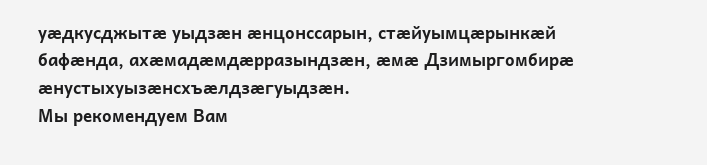уæдкусджытæ уыдзæн æнцонссарын, стæйуымцæрынкæй бафæнда, ахæмадæмдæрразындзæн, æмæ Дзимыргомбирæ æнустыхуызæнсхъæлдзæгуыдзæн.
Мы рекомендуем Вам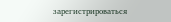зарегистрироваться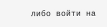либо войти на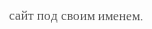сайт под своим именем.